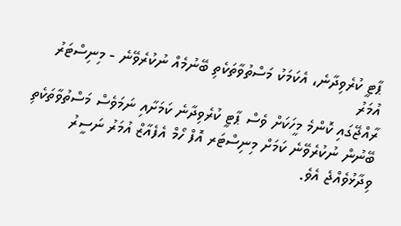ޕާޓީ ކުރެވިދާނެ، އެކަމަކު މަސްތުވާތަކެތި ބޭނުމެއް ނުކުރެވޭނެ - މިނިސްޓަރު އުމަރު
ރާއްޖޭގައި ކޮންމެ މީހަކަށް ވެސް ޕާޓީ ކުރެވިދާނެ ކަމަށާއި ނަމަވެސް މަސްތުވާތަކެތި ބޭނުން ނުކުރެވޭނެ ކަމަށް މިނިސްޓަރ އޮފް ހޯމް އެފެއާޒް އުމަރު ނަސީރު ވިދާޅުވެއްޖެ އެވެ.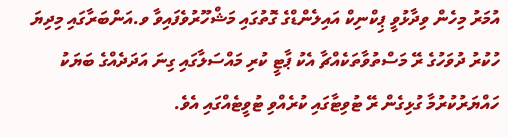އުމަރު މިހެން ވިދާޅުވީ ޕިކްނިކް އައިލެންޑްގެ ގޮތުގައި މަޝްހޫރުވެފައިވާ ވ.އަންބަރާގައި މިދިޔަ ހުކުރު ދުވަހުގެ ރޭ މަސްތުވާތަކެއްޗާ އެކު ޕާޓީ ކުރި މައްސަލާގައި ގިނަ އަދަދެއްގެ ބަޔަކު ހައްޔަރުކުރުމާ ގުޅިގެން ރޭ ޓުވިޓާގައި ކުރެއްވި ޓުވީޓެއްގައި އެވެ.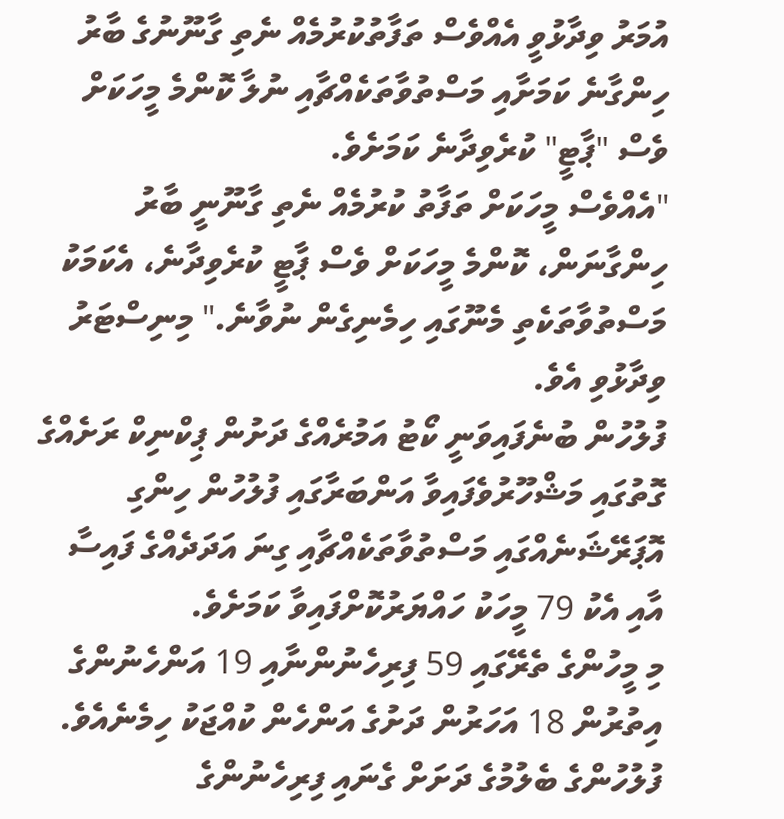އުމަރު ވިދާޅުވީ އެއްވެސް ތަފާތުކުރުމެއް ނެތި ގާނޫނުގެ ބާރު ހިންގާނެ ކަމަށާއި މަސްތުވާތަކެއްޗާއި ނުލާ ކޮންމެ މީހަކަށް ވެސް "ޕާޓީ" ކުރެވިދާނެ ކަމަށެވެ.
"އެއްވެސް މީހަކަށް ތަފާތު ކުރުމެއް ނެތި ގާނޫނީ ބާރު ހިންގާނަން، ކޮންމެ މީހަކަށް ވެސް ޕާޓީ ކުރެވިދާނެ، އެކަމަކު މަސްތުވާތަކެތި މެނޫގައި ހިމެނިގެން ނުވާނެ." މިނިސްޓަރު ވިދާޅުވި އެވެ.
ފުލުހުން ބުނެފައިވަނީ ކޯޓު އަމުރެއްގެ ދަށުން ޕިކްނިކް ރަށެއްގެ ގޮތުގައި މަޝްހޫރުވެފައިވާ އަންބަރާގައި ފުލުހުން ހިންގި އޮޕަރޭޝަނެއްގައި މަސްތުވާތަކެއްޗާއި ގިނަ އަދަދެއްގެ ފައިސާ އާއި އެކު 79 މީހަކު ހައްޔަރުކޮށްފައިވާ ކަމަށެވެ.
މި މީހުންގެ ތެރޭގައި 59 ފިރިހެނުންނާއި 19 އަންހެނުންގެ އިތުރުން 18 އަހަރުން ދަށުގެ އަންހެން ކުއްޖަކު ހިމެނެއެވެ. ފުލުހުންގެ ބެލުމުގެ ދަށަށް ގެނައި ފިރިހެނުންގެ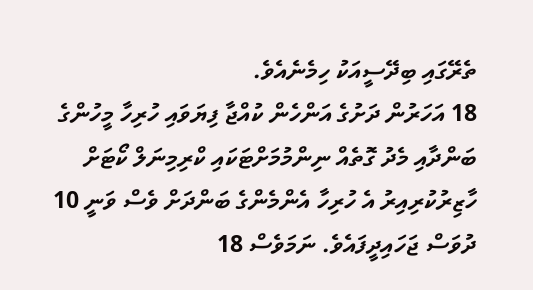ތެރޭގައި ބިދޭސީއަކު ހިމެނެއެވެ.
18 އަހަރުން ދަށުގެ އަންހެން ކުއްޖާ ފިޔަވައި ހުރިހާ މީހުންގެ ބަންދާއި މެދު ގޮތެއް ނިންމުމަށްޓަކައި ކްރިމިނަލް ކޯޓަށް ހާޒިރުކުރިއިރު އެ ހުރިހާ އެންމެންގެ ބަންދަށް ވެސް ވަނީ 10 ދުވަސް ޖަހައިދީފައެވެ. ނަމަވެސް 18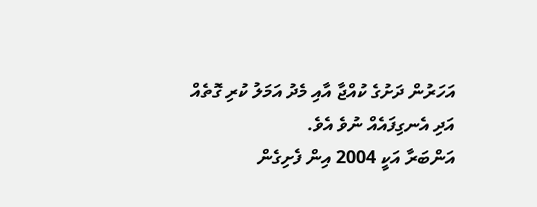އަހަރުން ދަށުގެ ކުއްޖާ އާއި މެދު އަމަލު ކުރި ގޮތެއް އަދި އެނގިފައެއް ނުވެ އެވެ.
އަންބަރާ އަކީ 2004 އިން ފެށިގެން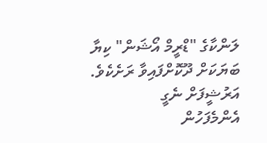ލަންކާގެ "ޑްރީމް އޯޝަން" ކިޔާ ބަޔަކަށް ދޫކޮށްފައިވާ ރަށެކެވެ.
އަރުޝީފަށް ނެގީ
އެންމެފަހުން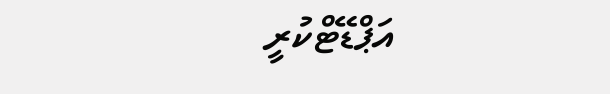އަޕްޑޭޓްކުރީ